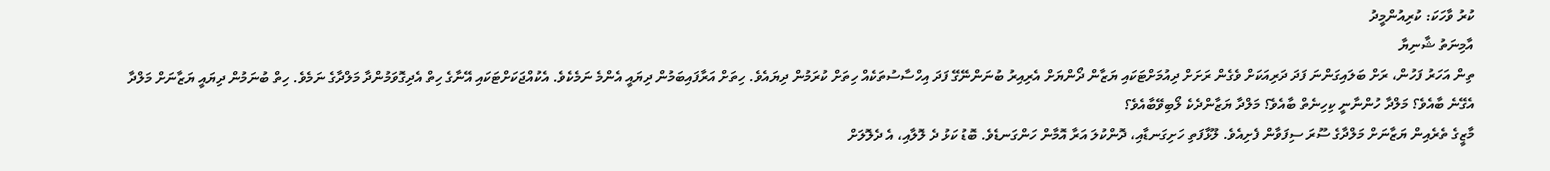ކުރު ވާހަކަ: ކުރިއުންމީދު
އާމިނަތު ޝާނިޔާ
ތިން އަހަރު ފަހުން، ރަށް ބަލައިގަންނަ ފަދަ ދަރިއަކަށް ވެގެން ރަށަށް ދިއުމަށްޓަކައި ޔަޒާން ދޯންޔަށް އެރިއިރު ބުނަންނޭގޭ ފަދަ އިހްސާސުތަކެއް ހިތަށް ކުރަމުން ދިޔައެވެ. ހިތަށް އަރާފައިބަމުން ދިޔައީ އެންމެ ނަމެކެވެ. އެކުއްޖަކަށްޓަކައި އޭނާގެ ހިތް އެދިގޮވަމުންދާ މަލްދާގެ ނަމެވެ. ހިތް ބުނަމުން ދިޔައީ ޔަޒާނަށް މަލްދާ އެގޭނެ ބާއެވެ؟ މަލްދާ ހުންނާނީ ކިހިނެތް ބާއެވެ؟ މަލްދާ ޔަޒާންދެކެ ލޯބިވޭބާއެވެ؟
މާޒީގެ ތެރެއިން ޔަޒާނަށް މަލްދާގެ ސޫރަ ސިފަވާން ފެށިއެވެ. ލޫޅާފަތި ހަށިގަނޑާއި، ދޮންކުލަ އަރާ އޮމާން ހަންގަނޑެވެ. ބޮޑު ކަޅު ދެ ލޮލާއި، އެ ދެލޮލަށް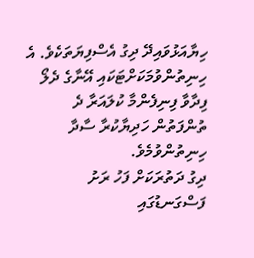ހިޔާއަޅުވައިދޭ ދިގު އެސްފިޔަތަކެވެ. އެ ހިނިތުންވުމަކަށްޓަކައި އޭނާގެ ދެލޯ ފިދާވާ ފިނިފެންމާ ކުލައަރާ ދެ ތުންފަތުން ހަދިޔާކުރާ ސާދާ ހިނިތުންވުމެވެ.
ދިގު ދަތުރަކަށް ފަހު ރަށު ފަސްގަނޑުގައި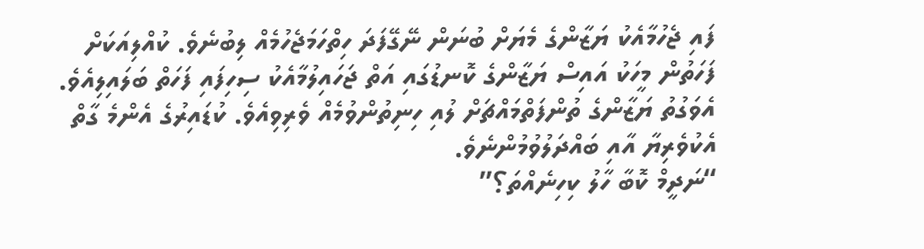ފައި ޖެހުމާއެކު ޔަޒާންގެ މެޔަށް ބުނަން ނޭގޭފަދަ ހިތްހަމަޖެހުމެއް ލިބުނެވެ. ކުއްލިއަކަށް ފަހަތުން މީހަކު އައިސް ޔަޒާންގެ ކޮނޑުގައި އަތް ޖަހައިލުމާއެކު ސިހިފައި ފަހަތް ބަލައިލިއެވެ. އެވަގުތު ޔަޒާންގެ ތުންފަތްމައްޗަށް ލުއި ހިނިތުންވުމެއް ވެރިވިއެވެ. ކުޑައިރުގެ އެންމެ ގާތް އެކުވެރިޔާ އާއި ބައްދަލުވުމުންނެވެ.
“ނަދީމް ކޮބާ ހާލު ކިހިނެއްތަ؟”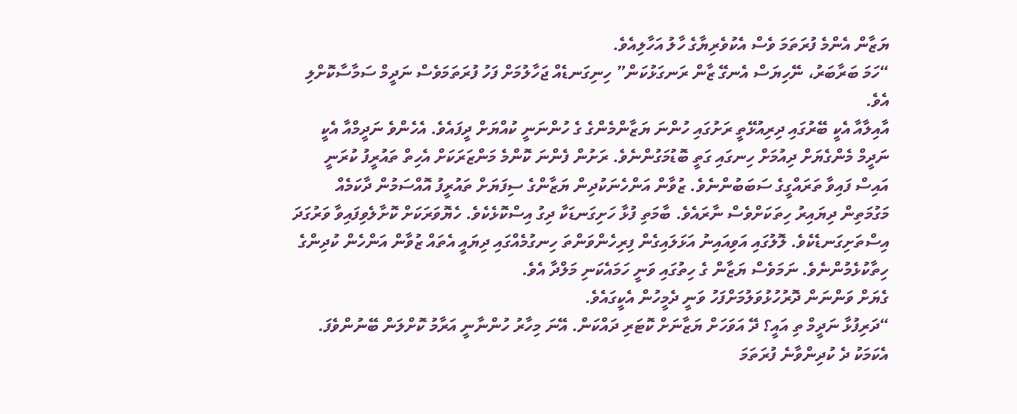ޔަޒާން އެންމެ ފުރަތަމަ ވެސް އެކުވެރިޔާގެ ހާލު އަހާލިއެވެ.
“ހަމަ ބަރާބަރު، ނޭހިޔަސް އެނގޭ ޒާން ރަނގަޅުކަން” ހިނިގަނޑެއް ޖަހާލުމަށް ފަހު ފުރަތަމަވެސް ނަދީމް ސަމާސާކޮށްލި އެވެ.
އާއިލާއާ އެކީ ބޭރުގައި ދިރިއުޅޭތީ ރަށުގައި ހުންނަ ޔަޒާންމެންގެ ގެ ހުންނަނީ ކުއްޔަށް ދީފައެވެ. އެހެންވެ ނަދީމްއާ އެކީ ނަދީމް މެންގެޔަށް ދިއުމަށް ހިނގައި ގަތީ ބޮޑުމަގުންނެވެ. ރަށުން ފެންނަ ކޮންމެ މަންޒަރަކަށް އެހިތް ތައުރީފު ކުރަނީ އައިސް ފައިވާ ތަރައްގީގެ ސަބަބުންނެވެ. ޒުވާން އަންހެނަކުދިން ޔަޒާންގެ ސިފަޔަށް ތައުރީފު އޮއްސަމުން ދާކަމެއް މަގުމަތިން ދިޔައިރު ހިތަކަށްވެސް ނާރައެވެ. ބާމަތި ފުޅާ ހަށިގަނޑަކާ ދިގު އިސްކޮޅެކެވެ. ހެޔޮވަރަކަށް ކޮށާލެވިފައިވާ ވަރުގަދަ އިސްތަށިގަނޑެކެވެ. ލޮލުގައި އަވިއައިނު އަޅަލައިގެން ފިރިހެންވަންތަ ހިނގުމެއްގައި ދިޔައީ އެތައް ޒުވާން އަންހެން ކުދިންގެ ހިތާކުޅެމުންނެވެ. ނަމަވެސް ޔަޒާން ގެ ހިތުގައި ވަނީ ހަމައެކަނި މަލްދާ އެވެ.
ގެޔަށް ވަންނަން ދޮރުހުޅުވަލުމަށްފަހު ވަނީ ދެމީހުން އެކީގައެވެ.
“ދަރިފުޅާ ނަދީމް ތި އައީ؟ ދޭ އަވަހަށް ޔަޒާނަށް ކޮޓަރި ދައްކަން. އޭނަ މިހާރު ހުންނާނީ އަރާމު ކޮށްލަން ބޭނުންވެފަ. އެކަމަކު ދެ ކުދިންވާނެ ފުރަތަމަ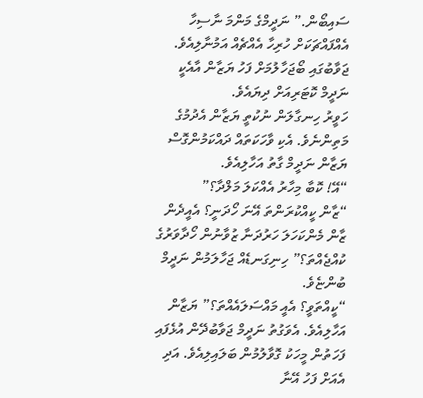ސައިބޯން.” ނަދީމްގެ މަންމަ ނާސިހާ އެއްފައްޗަކަށް ހުރިހާ އެއްޗެއް އަމުނާލިއެވެ. ޖަވާބުގައި ބޯޖަހާލުމަށް ފަހު ޔަޒާން އާއެކީ ނަދީމް ކޮޓަރިއަށް ދިޔައެވެ.
ހަވީރު ހިނގާލަން ނުކުތީ ޔަޒާން އެދުމުގެ މަތިންނެވެ. އެކި ވާހަކަތައް ދައްކަމުންގޮސް ޔަޒާން ނަދީމް ގާތު އަހާލިއެވެ.
“އޭ! ކޮބާ މިހާރު އެއްކަލަ މަލްދާ؟”
“ޒާން ކީއްކުރަންތަ އޭނަ ހޯދަނީ؟ އެއީދެން ޒާން މެންކަހަލަ ހަރުދަނާ ޒުވާނުން ހޯދާވަރުގެ ކުއްޖެއްތަ؟” ހިނިގަނޑެއް ޖަހާލަމުން ނަދީމް ބުންޏެވެ.
“ކީއްތަވީ؟ އެއީ މައްސަލައެއްތަ؟” ޔަޒާން އަހާލިއެވެ. އެވަގުތު ނަދީމް ޖަވާބުދޭން އުޅެފައި ފަހަތުން މީހަކު ގޮވާލުމުން ބަލައިލިއެވެ. އަދި އެއަށް ފަހު އޭނާ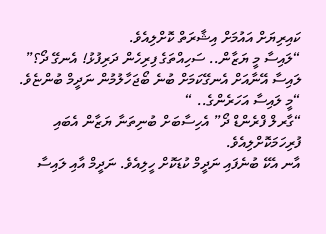ކައިރިޔަށް އައުމަށް އިޝާރަތް ކޮށްލިއެވެ.
“ލައިސާ މީ ޔަޒާން.. ސަހިއްތަގެ ފިރިހެން ދަރިފުޅު! އެނގޭ ދޯ؟” ލައިސާ އޭނާއަށް އެނގޭކަމަށް ބުނެ ބޯޖަހާލުމުން ނަދީމް ބުންޏެވެ.
“މީ ލައިސާ އަހަރެންގެ.. “
“ގާރލް ފްރެންޑް ދޯ” އެހިސާބަށް ބުނިތަނާ ޔަޒާން އެބައި ފުރިހަމަކޮށްލިއެވެ.
އާނ އެކޭ ބުނެފައި ނަދީމް ކުޑަކޮށް ހީލިއެވެ. ނަދީމް އާއި ލައިސާ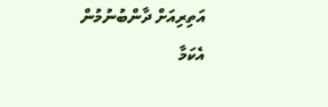އަތިރިއަށް ދާންބުނުމުން އެކަމާ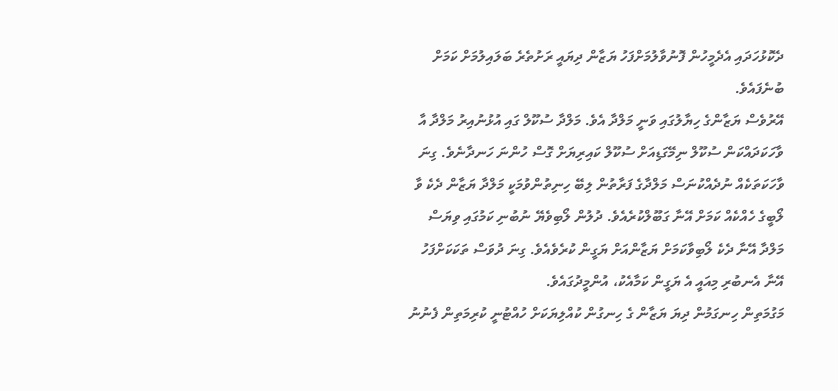ދެކޮޅުހަދައި އެދެމީހުން ފޮނުވާލުމަށްފަހު ޔަޒާން ދިޔައީ ރަށުތެރެ ބަލައިލުމަށް ކަމަށް ބުނެފައެވެ.
އޭރުވެސް ޔަޒާންގެ ހިޔާލުގައި ވަނީ މަލްދާ އެވެ. މަލްދާ ސުކޫލް ގައި އުޅުނުއިރު މަލްދާ އާ ވާހަކަދައްކަން ސުކޫލް ނިމޭގަޑިއަށް ސުކޫލް ކައިރިޔަށް ގޮސް ހުންނަ ހަނދާނެވެ. ގިނަ ވާހަކަތަކެއް ނުދެއްކުނަސް މަލްދާގެ ފަރާތުން ލިބޭ ހިނިތުންވުމަކީ މަލްދާ ޔަޒާން ދެކެ ވާ ލޯބީގެ ހެއްކެއް ކަމަށް އޭނާ ގަބޫލްކުރެއެވެ. ދުލުން ލޯބިވެޔޭ ނުބުނި ކަމުގައި ވިޔަސް މަލްދާ އޭނާ ދެކެ ލޯބިވާކަމަށް ޔަޒާންއަށް ޔަގީން ކުރެވެއެވެ. ގިނަ ދުވަސް ތަކަކަށްފަހު އޭނާ އެނބުރި މިއައީ އެ ޔަގީން ކަމާއެކު، އުންމީދުގައެވެ.
މަގުމަތިން ހިނގަމުން ދިޔަ ޔަޒާން ގެ ހިނގުން ކުއްލިޔަކަށް ހުއްޓުނީ ކުރިމަތިން ފެނުނު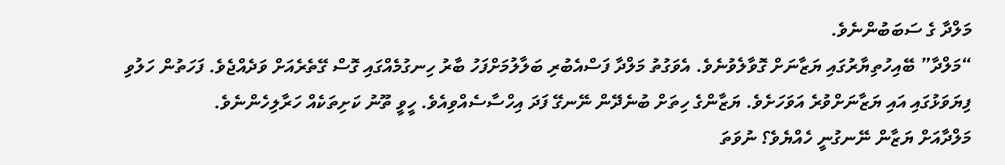މަލްދާ ގެ ސަބަބުންނެވެ.
“މަލްދާ” ބޭއިހުތިޔާރުގައި ޔަޒާނަށް ގޮވާލެވުނެވެ. އެވަގުތު މަލްދާ ފަސްއެބުރި ބަލާލުމަށްފަހު ބާރު ހިނގުމެއްގައި ގޮސް ގޭތެރެއަށް ވަދެއްޖެވެ. ފަހަތުން ހަލުވި ފިޔަވަޅުގައި އައި ޔަޒާނަށްވުރެ އަވަހަށެވެ. ޔަޒާންގެ ހިތަށް ބުނެދޭން ނޭނގޭ ފަދަ އިހްސާސެއްވިއެވެ. ހީވީ ތޫނު ކަށިތަކެއް ހަރާލިހެންނެވެ.
މަލްދާއަށް ޔަޒާން ނޭނގުނީ ހެއްޔެވެ؟ ނުވަތަ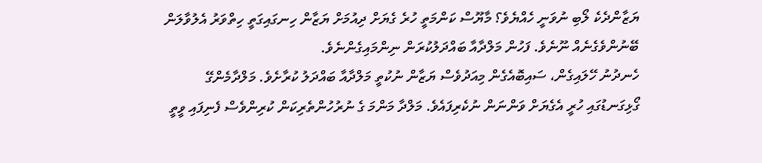ޔަޒާންދެކެ ލޯބި ނުވަނީ ހެއްޔެވެ؟ މާޔޫސް ކަންމަތީ ހުރެ ގެޔަށް ދިއުމަށް ޔަޒާން ހިނގައިގަތީ ހިތްވަރު އެލުވާލަން ބޭނުންވެގެނެއް ނޫނެވެ. ފަހުން މަލްދާއާ ބައްދަލުކުރަން ނިންމައިގެންނެވެ.
ހެނދުނު ހޭލައިގެން، ސައިބޮއެގެން މިއަދުވެސް ޔަޒާން ނުކުތީ މަލްދާއާ ބައްދަލު ކުރާށެވެ. މަލްދާމެންގޭ ގޯޅިގަނޑުގައި ހުރީ އެގެޔަށް ވަންނަން ނުކެރިފައެވެ. މަލްދާ މަންމަ ގެ ނުރުހުންތެރިކަން ކުރިންވެސް ފެނިފައި ވީތީ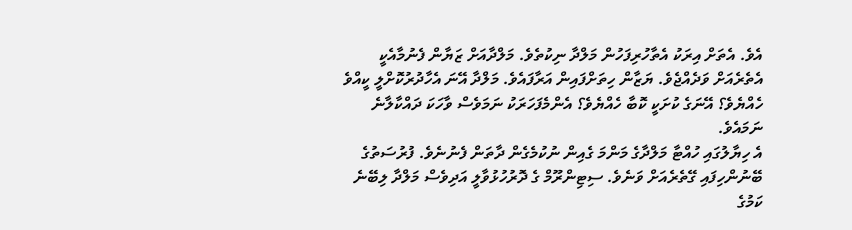އެވެ. އެތަށް އިރަކު އެތާހުރިފަހުން މަލްދާ ނިކުތެވެ. މަލްދާއަށް ޒަޔާން ފެނުމާއެކީ އެތެރެއަށް ވަދެއްޖެވެ. ޔަޒާން ހިތަށްފައިން އަރާފައެވެ. މަލްދާ އޭނަ އެހާދުރުކޮށްލީ ކީއްވެ ހެއްޔެވެ؟ އޭނަގެ ކުށަކީ ކޮބާ ހެއްޔެވެ؟ އެންމެފަހަރަކު ނަމަވެސް ވާހަކަ ދައްކާލާނެ ނަމައެވެ.
އެ ހިޔާލުގައި ހުއްޓާ މަލްދާގެ މަންމަ ގެއިން ނުކުމެގެން ދާތަން ފެނުނެވެ. ފުރުސަތުގެ ބޭނުންހިފައި ގޭތެރެއަށް ވަނެވެ. ސިޓިންރޫމް ގެ ދޮރުހުޅުވާލީ އަދިވެސް މަލްދާ ލިބޭނެ ކަމުގެ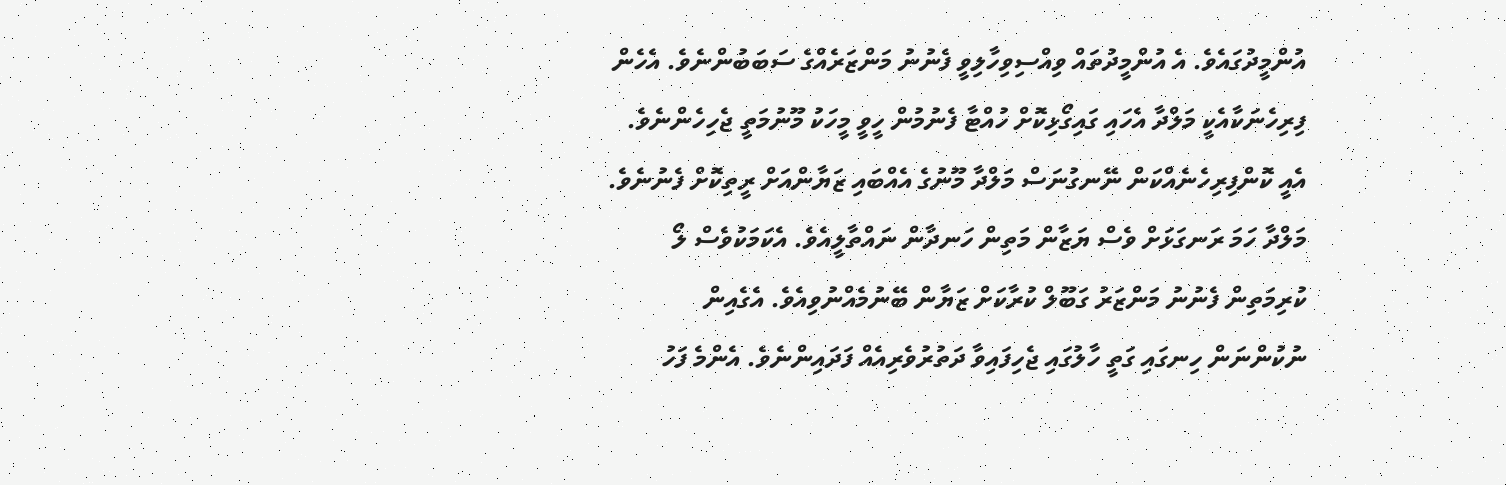އުންމީދުގައެވެ. އެ އުންމީދުތައް ވިއްސިވިހާލިވީ ފެނުނު މަންޒަރެއްގެ ސަބަބުންނެވެ. އެހެން ފިރިހެނަކާއެކީ މަލްދާ އެހައި ގައިގޯޅިކޮށް ހުއްޓާ ފެނުމުން ހީވީ މީހަކު މޫނުމަތީ ޖެހިހެންނެވެ. އެއީ ކޮންފިރިހެނެއްކަން ނޭނގުނަސް މަލްދާ މޫނުގެ އެއްބައި ޒަޔާންއަށް ރީތިކޮށް ފެނުނެވެ.
މަލްދާ ހަމަ ރަނގަޅަށް ވެސް ޔަޒާން މަތިން ހަނދާން ނައްތާލީއެވެ. އެކަމަކުވެސް ލޯ ކުރިމަތިން ފެނުނު މަންޒަރު ގަބޫލް ކުރާކަށް ޒަޔާން ބޭނުމެއްނުވިއެވެ. އެގެއިން ނުކުންނަން ހިނގައި ގަތީ ހާލުގައި ޖެހިފައިވާ ދަތުރުވެރިއެއް ފަދައިންނެވެ. އެންމެ ފަހު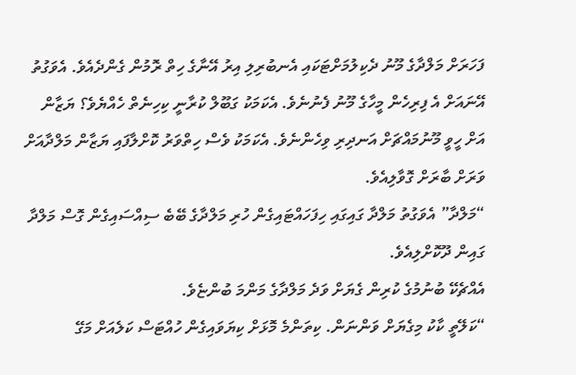ފަހަރަށް މަލްދާގެ މޫނު ދެކިލުމަށްޓަކައި އެނބުރިލި އިރު އޭނާގެ ހިތް ރޮމުން ގެންދެއެވެ. އެވަގުތު އޭނައަށް އެ ފިރިހެން މީހާގެ މޫނު ފެނުނެވެ. އެކަމަކު ގަބޫލް ކުރާނީ ކިހިނެތް ހެއްޔެވެ؟ ޔަޒާން އަށް ހީވީ މޫނުމައްޗަށް އަނދިރި ވިހެންނެވެ. އެކަމަކު ވެސް ހިތްވަރު ކޮށްލާފައި ޔަޒާން މަލްދާއަށް ވަރަށް ބާރަށް ގޮވާލިއެވެ.
“މަލްދާ” އެވަގުތު މަލްދާ ގައިގައި ހިފަހައްޓައިގެން ހުރި މަލްދާގެ ބޭބެ ސިއްސައިގެން ގޮސް މަލްދާ ގައިން ދޫކޮށްލިއެވެ.
އެއްޗެކޭ ބުނުމުގެ ކުރިން ގެޔަށް ވަދެ މަލްދާގެ މަންމަ ބުންޏެވެ.
“ކަލޭތީ ކާކު މިގެޔަށް ވަންނަން. ކިތަންމެ މޮޅަށް ކިޔަވައިގެން ހުއްޓަސް ކަލެއަށް މަގޭ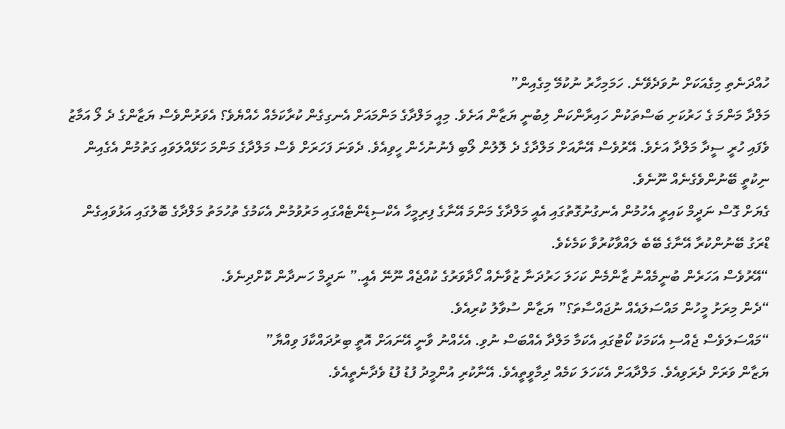ހުއްދަނެތި މިގެއަކަށް ނުވަދެވޭނެ. ހަމަމިހާރު ނުކުމޭ މިގެއިން”
މަލްދާ މަންމަ ގެ ހަރުކަށި ބަސްތަކުން ހައިރާންކަން ލިބުނީ ޔަޒާން އަށެވެ. މިއީ މަލްދާގެ މަންމައަށް އެނގިގެން ކުރާކަމެއް ހެއްޔެވެ؟ އެވަރުންވެސް ޔަޒާންގެ ދެ ލޯ އަމާޒު ވެފައި ހުރީ ސީދާ މަލްދާ އަށެވެ. އޭރުވެސް އޭނާއަށް މަލްދާގެ ދެ ލޮލުން ލޯބި ފެނުނުހެން ހީވިއެވެ. ދެވަނަ ފަހަރަށް ވެސް މަލްދާގެ މަންމަ ހަޅޭއްލަވައި ގަތުމުން އެގެއިން ނިކުތީ ބޭނުންވެގެނެއް ނޫނެވެ.
ގެޔަށް ގޮސް ނަދީމް ކައިރީ އެހުމުން އެނގުނުގޮތުގައި އެއީ މަލްދާގެ މަންމަ އޭނާގެ ފިރިމީހާ އެކްސިޑެންޓެއްގައި މަރުވުމުން އެކަމުގެ ތުހުމަތު މަލްދާގެ ބޮލުގައި އަޅުވައިގެން ޑްރަގު ބޭނުންކުރާ އޭނާގެ ބޭބެ ލައްވާކުރުވާ ކަމެކެވެ.
“އޭރުވެސް އަހަރެން ބުނީމެއްނު ޒާންމެން ކަހަލަ ހަރުދަނާ ޒުވާނެއް ހޯދާވަރުގެ ކުއްޖެއް ނޫނޭ އެއީ.” ނަދީމް ހަނދާން ކޮށްދިނެވެ.
“ދެން މިރަށު މީހުން މައްސަލައެއް ނުޖައްސާތަ؟” ޔަޒާން ސުވާލު ކުރިއެވެ.
“މައްސަލަވެސް ޖެއްސި އެކަމަކު ކޯޓުގައި އެކަމާ މަލްދާ އެއްބަސް ނުވި. އެހެއްނު ވާނީ އޭނައަށް އޮތީ ބިރުދައްކާފަ ވިއްޔާ”
ޔަޒާން ވަރަށް ދެރަވިއެވެ. މަލްދާއަށް އެކަހަލަ ކަމެއް ދިމާވީތީއެވެ. އޭނާކުރި އުންމީދު ފުޑު ފުޑު ވެދާނެތީއެވެ.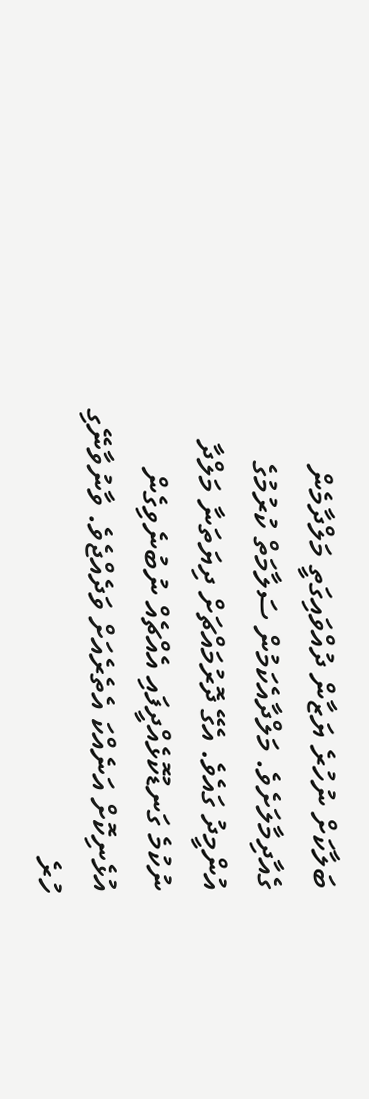ބަލާކަށް ނުހުރެ ޔަޒާން ދުއްވައިގަތީ މަލްދާމެން ގެއާދިމާލަށެވެ. މަލްދާއެކަމުން ސަލާމަތް ކުރުމުގެ އުންމީދު ގައެވެ. އެގޭ ދޮރުމައްޗަށް ދިޔަތަނާ މަލްދާ ނުކުމެ ގަނޑުކޮޅެއްދީފައި އެއްޗެއް ނުބުނެވިގެން އުޅެނިކޮށް އަނެއްކަ އެތެރެއަށް ވަދެއްޖެވެ. ވާނުވާނޭގި ހުރެ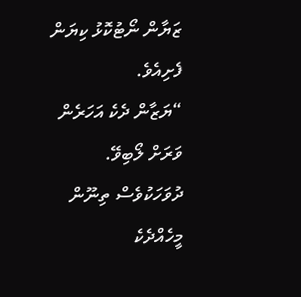ޒަޔާން ނޯޓުކޮޅު ކިޔަން ފެށިއެވެ.
“ޔަޒާން ދެކެ އަހަރެން ވަރަށް ލޯބިވޭ. ދުވަހަކުވެސް ތިނޫން މީހެއްދެކެ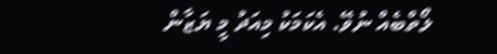ލޯތްބެއް ނުވޭ. އެކަމަކު މިއަދު މީ ޔަޒާން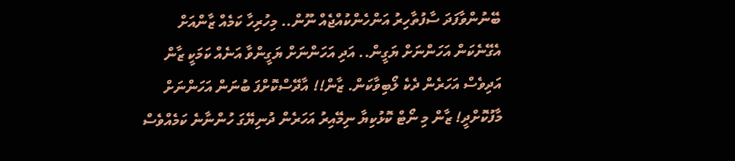ބޭނުންވާފަދަ ސާފުތާހިރު އަންހެންކުއްޖެއް ނޫން.. މިހުރިހާ ކަމެއް ޒާންއަށް އެގޭނެކަން އަހަންނަށް ޔަގީން.. އަދި އަހަންނަށް ޔަގީންވާ އަނެއް ކަމަކީ ޒާން އަދިވެސް އަހަރެން ދެކެ ލޯބިވާކަން. ޒާން!! އާދޭސްކޮށްފަ ބުނަން އަހަންނަށް މާފުކޮށްދީ! ޒާން މި ނޯޓް ކޮޅުކިޔާ ނިމޭއިރު އަހަރެން ދުނިޔޭގަ ހުންނާނެ ކަމެއްވެސް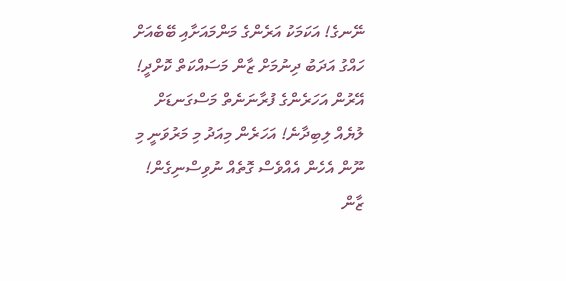ނޭނގެ! އަކަމަކު އަރެންގެ މަންމައަށާއި ބޭބެއަށް ހައްގު އަދަބު ދިނުމަށް ޒާން މަސައްކަތް ކޮށްދީ! އޭރުން އަހަރެންގެ ފުރާނަނެތް މަސްގަނޑަށް ލުޔެއް ލިބިދާނެ! އަހަރެން މިއަދު މި މަރުވަނީ މި ނޫން އެހެން އެއްވެސް ގޮތެއް ނުވިސްނިގެން! ޒާން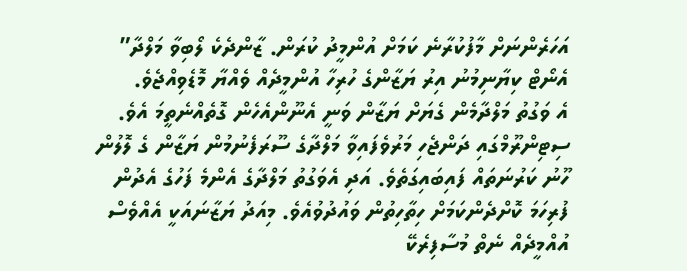އަހަރެންނަށް މާފުކުރާނެ ކަމަށް އުންމީދު ކުރަން. ޒާންދެކެ ލޯބިވާ މަލްދާ” އެނޯޓް ކިޔާނިމުނު އިރު ޔަޒާންގެ ހުރިހާ އުންމީދެއް ވެއްޔާ މޮޑެވިއްޖެވެ.
އެ ވަގުތު މަލްދާމެން ގެޔަށް ޔަޒާން ވަނީ އެނޫންއެހެން ގޮތެއްނެތީމަ އެވެ. ސިޓިންރޫމްގައި ދަންޖެހި މަރުވެފައިވާ މަލްދާގެ ސޫރަފެނުމުން ޔަޒާން ގެ ލޮލުން ހޫނު ކަރުނަތައް ފައިބައިގަތެވެ. އަދި އެވަގުތު މަލްދާގެ އެންމެ ފަހުގެ އެދުން ފުރިހަމަ ކޮށްދެންކަމަށް ހިތާހިތުން ވައުދުވުއެވެ. މިއަދު ޔަޒާނައަކީ އެއްވެސް އުއްމީދެއް ނެތް މުސާފިރެކޭ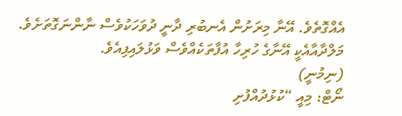އެއްގޮތެވެ. އޭނާ މިރަށުން އެނބުރި ދާނީ ދުވަހަކުވެސް ނާންނަގޮތަށެވެ. މަލްދާއާއެކީ އޭނާގެ ހުރިހާ އުފާތަކެއްވެސް ވަޅުލައިފިއެވެ.
(ނިމުނީ)
ނޯޓް: މިއީ “ކުޅުދުއްފުށި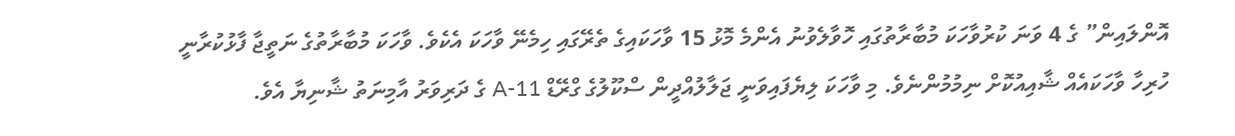އޮންލައިން” ގެ 4 ވަނަ ކުރުވާހަކަ މުބާރާތުގައި ހޮވާލެވުނު އެންމެ މޮޅު 15 ވާހަކައިގެ ތެރޭގައި ހިމެނޭ ވާހަކަ އެކެވެ. ވާހަކަ މުބާރާތުގެ ނަތީޖާ ފާޅުކުރާނީ ހުރިހާ ވާހަކައެއް ޝާއިއުކޮށް ނިމުމުންނެވެ. މި ވާހަކަ ލިޔެފައިވަނީ ޖަލާލުއްދީން ސްކޫލުގެ ގްރޭޑް 11-A ގެ ދަރިވަރު އާމިނަތު ޝާނިޔާ އެވެ.